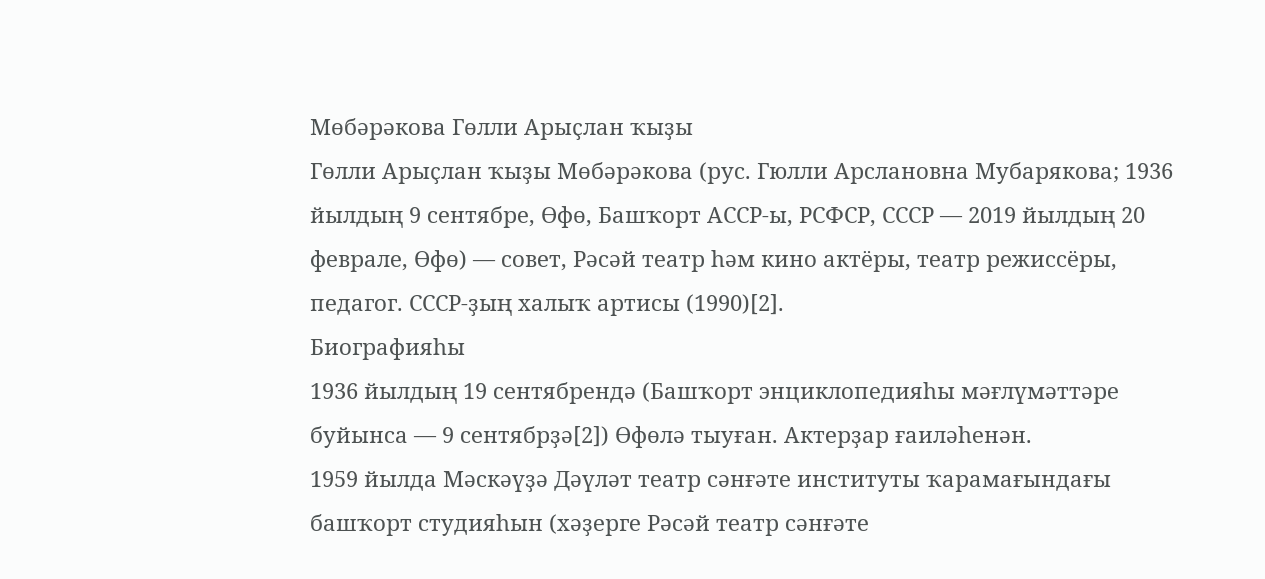Мөбәрәкова Гөлли Арыҫлан ҡыҙы
Гөлли Арыҫлан ҡыҙы Мөбәрәкова (рус. Гюлли Арслановна Мубарякова; 1936 йылдың 9 сентябре, Өфө, Башҡорт АССР-ы, РСФСР, СССР — 2019 йылдың 20 феврале, Өфө) — совет, Рәсәй театр һәм кино актёры, театр режиссёры, педагог. СССР-ҙың халыҡ артисы (1990)[2].
Биографияһы
1936 йылдың 19 сентябрендә (Башҡорт энциклопедияһы мәғлүмәттәре буйынса — 9 сентябрҙә[2]) Өфөлә тыуған. Актерҙар ғаиләһенән.
1959 йылда Мәскәүҙә Дәүләт театр сәнғәте институты ҡарамағындағы башҡорт студияһын (хәҙерге Рәсәй театр сәнғәте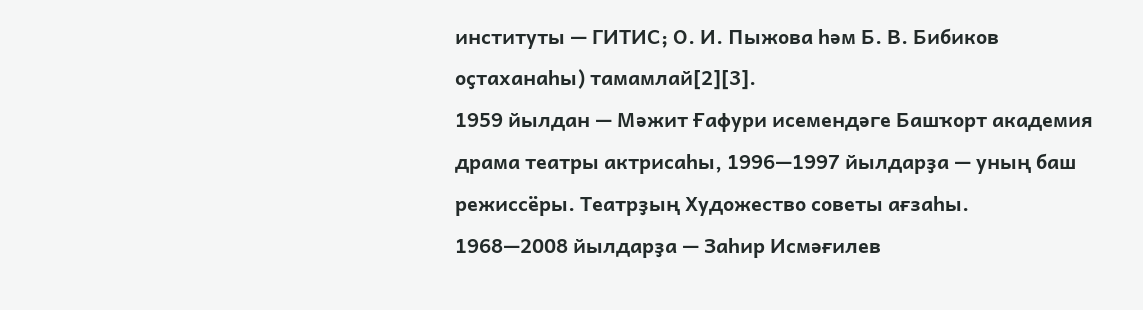институты — ГИТИС; О. И. Пыжова һәм Б. В. Бибиков оҫтаханаһы) тамамлай[2][3].
1959 йылдан — Мәжит Ғафури исемендәге Башҡорт академия драма театры актрисаһы, 1996—1997 йылдарҙа — уның баш режиссёры. Театрҙың Художество советы ағзаһы.
1968—2008 йылдарҙа — Заһир Исмәғилев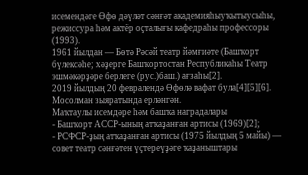исемендәге Өфө дәүләт сәнғәт академияһыуҡытыусыһы, режиссура һәм актёр оҫталығы кафедраһы профессоры (1993).
1961 йылдан — Бөтә Рәсәй театр йәмғиәте (Башҡорт бүлексәһе; хәҙерге Башҡортостан Республикаһы Театр эшмәкәрҙәре берлеге (рус.)баш.) ағзаһы[2].
2019 йылдың 20 февралендә Өфөлә вафат була[4][5][6]. Мосолман зыяратында ерләнгән.
Маҡтаулы исемдәре һәм башҡа наградалары
- Башҡорт АССР-ының атҡаҙанған артисы (1969)[2];
- РСФСР-ҙың атҡаҙанған артисы (1975 йылдың 5 майы) — совет театр сәнғәтен үҫтереүҙәге ҡаҙаныштары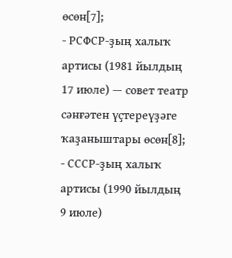өсөн[7];
- РСФСР-ҙың халыҡ артисы (1981 йылдың 17 июле) — совет театр сәнғәтен үҫтереүҙәге ҡаҙаныштары өсөн[8];
- СССР-ҙың халыҡ артисы (1990 йылдың 9 июле)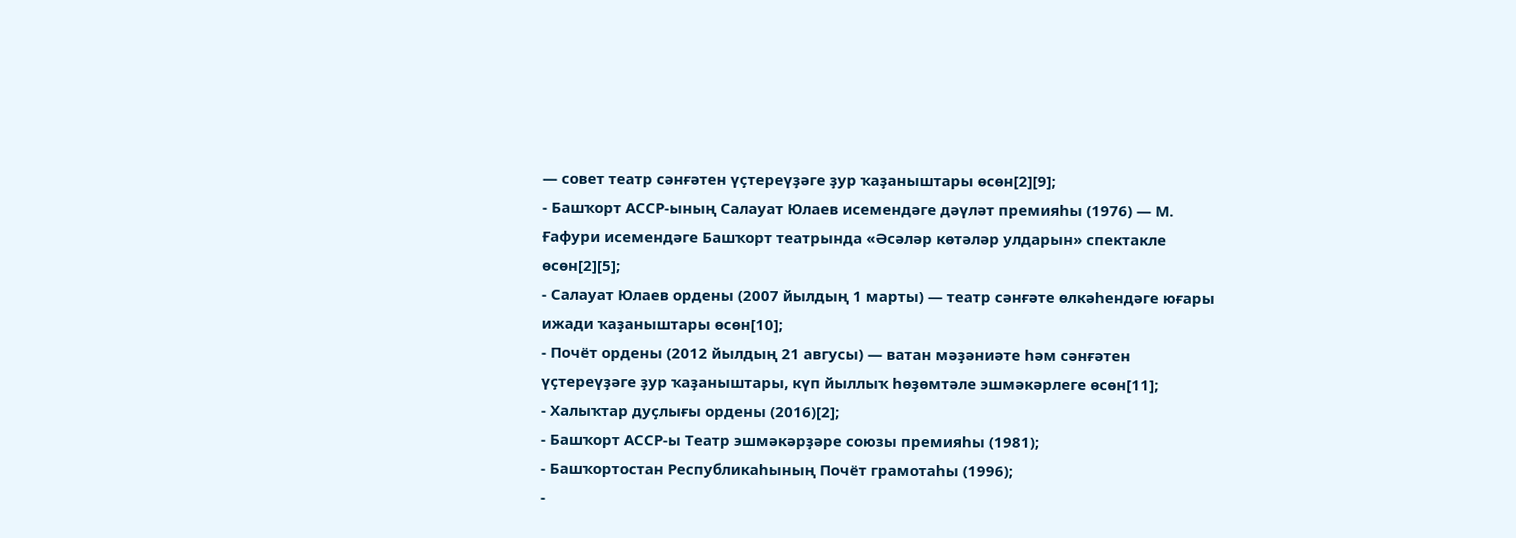— совет театр сәнғәтен үҫтереүҙәге ҙур ҡаҙаныштары өсөн[2][9];
- Башҡорт АССР-ының Салауат Юлаев исемендәге дәүләт премияһы (1976) — М. Ғафури исемендәге Башҡорт театрында «Әсәләр көтәләр улдарын» спектакле өсөн[2][5];
- Салауат Юлаев ордены (2007 йылдың 1 марты) — театр сәнғәте өлкәһендәге юғары ижади ҡаҙаныштары өсөн[10];
- Почёт ордены (2012 йылдың 21 авгусы) — ватан мәҙәниәте һәм сәнғәтен үҫтереүҙәге ҙур ҡаҙаныштары, күп йыллыҡ һөҙөмтәле эшмәкәрлеге өсөн[11];
- Халыҡтар дуҫлығы ордены (2016)[2];
- Башҡорт АССР-ы Театр эшмәкәрҙәре союзы премияһы (1981);
- Башҡортостан Республикаһының Почёт грамотаһы (1996);
-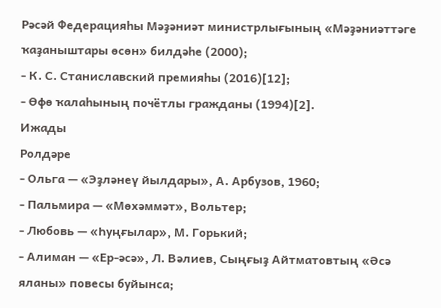Рәсәй Федерацияһы Мәҙәниәт министрлығының «Мәҙәниәттәге ҡаҙаныштары өсөн» билдәһе (2000);
- К. С. Станиславский премияһы (2016)[12];
- Өфө ҡалаһының почётлы гражданы (1994)[2].
Ижады
Ролдәре
- Ольга — «Эҙләнеү йылдары», А. Арбузов, 1960;
- Пальмира — «Мөхәммәт», Вольтер;
- Любовь — «Һуңғылар», М. Горький;
- Алиман — «Ер-әсә», Л. Вәлиев, Сыңғыҙ Айтматовтың «Әсә яланы» повесы буйынса;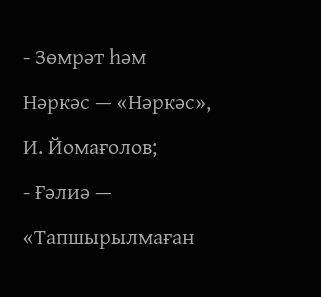- Зөмрәт һәм Нәркәс — «Нәркәс», И. Йомағолов;
- Ғәлиә — «Тапшырылмаған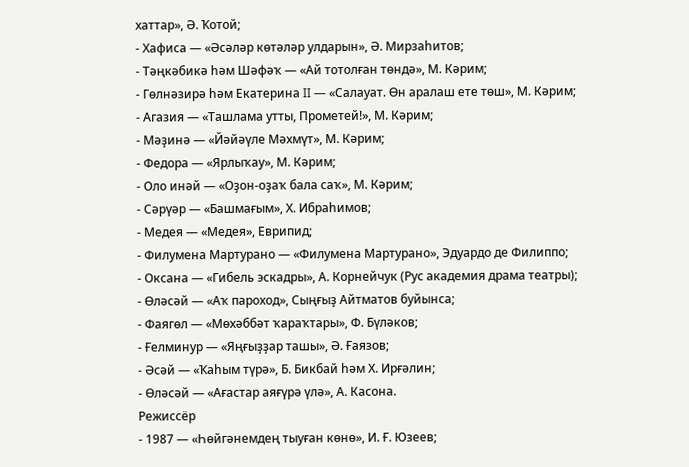хаттар», Ә. Ҡотой;
- Хафиса — «Әсәләр көтәләр улдарын», Ә. Мирзаһитов;
- Тәңкәбикә һәм Шәфәҡ — «Ай тотолған төндә», М. Кәрим;
- Гөлнәзирә һәм Екатерина II — «Салауат. Өн аралаш ете төш», М. Кәрим;
- Агазия — «Ташлама утты, Прометей!», М. Кәрим;
- Мәҙинә — «Йәйәүле Мәхмүт», М. Кәрим;
- Федора — «Ярлыҡау», М. Кәрим;
- Оло инәй — «Оҙон-оҙаҡ бала саҡ», М. Кәрим;
- Сәрүәр — «Башмағым», Х. Ибраһимов;
- Медея — «Медея», Еврипид;
- Филумена Мартурано — «Филумена Мартурано», Эдуардо де Филиппо;
- Оксана — «Гибель эскадры», А. Корнейчук (Рус академия драма театры);
- Өләсәй — «Аҡ пароход», Сыңғыҙ Айтматов буйынса;
- Фаягөл — «Мөхәббәт ҡараҡтары», Ф. Бүләков;
- Ғелминур — «Яңғыҙҙар ташы», Ә. Ғаязов;
- Әсәй — «Ҡаһым түрә», Б. Бикбай һәм Х. Ирғәлин;
- Өләсәй — «Ағастар аяғүрә үлә», А. Касона.
Режиссёр
- 1987 — «Һөйгәнемдең тыуған көнө», И. Ғ. Юзеев;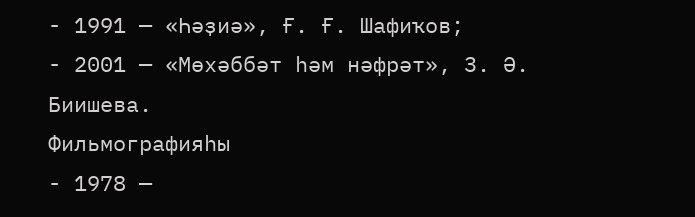- 1991 — «Һәҙиә», Ғ. Ғ. Шафиҡов;
- 2001 — «Мөхәббәт һәм нәфрәт», З. Ә. Биишева.
Фильмографияһы
- 1978 —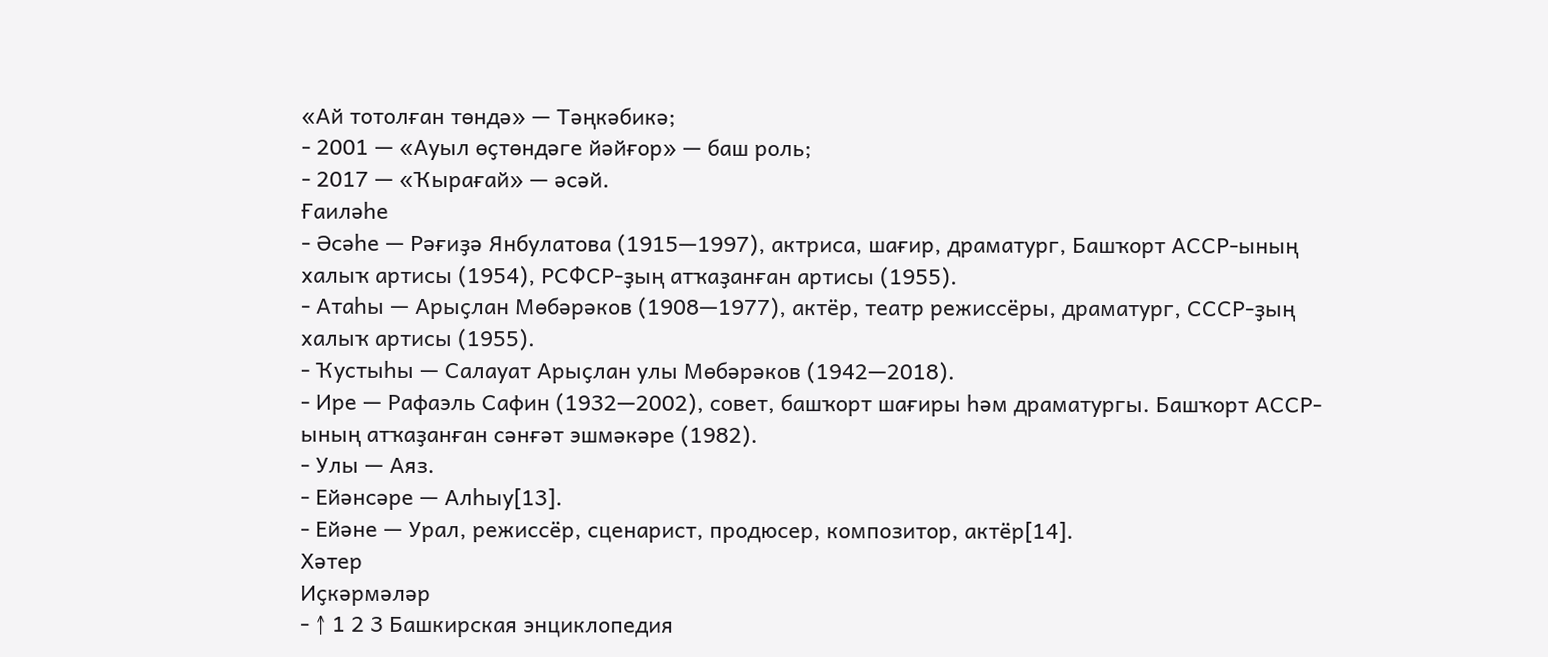«Ай тотолған төндә» — Тәңкәбикә;
- 2001 — «Ауыл өҫтөндәге йәйғор» — баш роль;
- 2017 — «Ҡырағай» — әсәй.
Ғаиләһе
- Әсәһе — Рәғиҙә Янбулатова (1915—1997), актриса, шағир, драматург, Башҡорт АССР-ының халыҡ артисы (1954), РСФСР-ҙың атҡаҙанған артисы (1955).
- Атаһы — Арыҫлан Мөбәрәков (1908—1977), актёр, театр режиссёры, драматург, СССР-ҙың халыҡ артисы (1955).
- Ҡустыһы — Салауат Арыҫлан улы Мөбәрәков (1942—2018).
- Ире — Рафаэль Сафин (1932—2002), совет, башҡорт шағиры һәм драматургы. Башҡорт АССР-ының атҡаҙанған сәнғәт эшмәкәре (1982).
- Улы — Аяз.
- Ейәнсәре — Алһыу[13].
- Ейәне — Урал, режиссёр, сценарист, продюсер, композитор, актёр[14].
Хәтер
Иҫкәрмәләр
- ↑ 1 2 3 Башкирская энциклопедия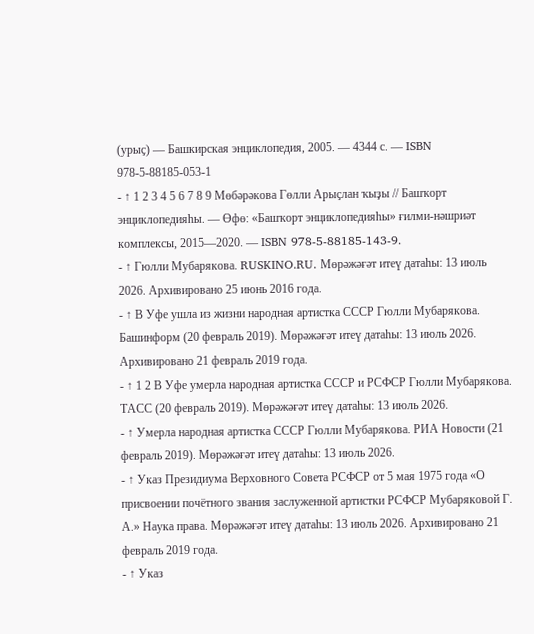(урыҫ) — Башкирская энциклопедия, 2005. — 4344 с. — ISBN 978-5-88185-053-1
- ↑ 1 2 3 4 5 6 7 8 9 Мөбәрәкова Гөлли Арыҫлан ҡыҙы // Башҡорт энциклопедияһы. — Өфө: «Башҡорт энциклопедияһы» ғилми-нәшриәт комплексы, 2015—2020. — ISBN 978-5-88185-143-9.
- ↑ Гюлли Мубарякова. RUSKINO.RU. Мөрәжәғәт итеү датаһы: 13 июль 2026. Архивировано 25 июнь 2016 года.
- ↑ В Уфе ушла из жизни народная артистка СССР Гюлли Мубарякова. Башинформ (20 февраль 2019). Мөрәжәғәт итеү датаһы: 13 июль 2026. Архивировано 21 февраль 2019 года.
- ↑ 1 2 В Уфе умерла народная артистка СССР и РСФСР Гюлли Мубарякова. ТАСС (20 февраль 2019). Мөрәжәғәт итеү датаһы: 13 июль 2026.
- ↑ Умерла народная артистка СССР Гюлли Мубарякова. РИА Новости (21 февраль 2019). Мөрәжәғәт итеү датаһы: 13 июль 2026.
- ↑ Указ Президиума Верховного Совета РСФСР от 5 мая 1975 года «О присвоении почётного звания заслуженной артистки РСФСР Мубаряковой Г. А.» Наука права. Мөрәжәғәт итеү датаһы: 13 июль 2026. Архивировано 21 февраль 2019 года.
- ↑ Указ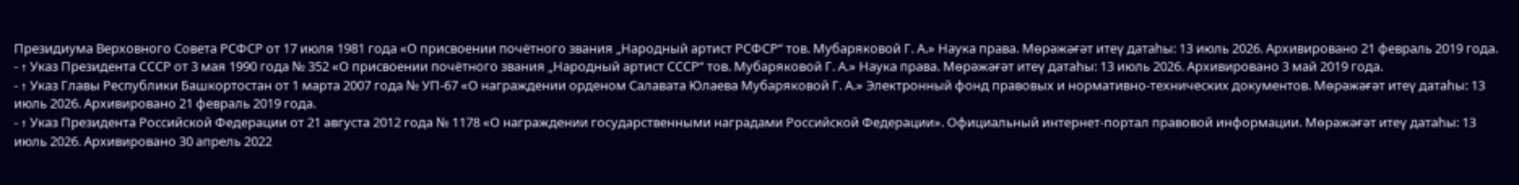Президиума Верховного Совета РСФСР от 17 июля 1981 года «О присвоении почётного звания „Народный артист РСФСР“ тов. Мубаряковой Г. А.» Наука права. Мөрәжәғәт итеү датаһы: 13 июль 2026. Архивировано 21 февраль 2019 года.
- ↑ Указ Президента СССР от 3 мая 1990 года № 352 «О присвоении почётного звания „Народный артист СССР“ тов. Мубаряковой Г. А.» Наука права. Мөрәжәғәт итеү датаһы: 13 июль 2026. Архивировано 3 май 2019 года.
- ↑ Указ Главы Республики Башкортостан от 1 марта 2007 года № УП-67 «О награждении орденом Салавата Юлаева Мубаряковой Г. А.» Электронный фонд правовых и нормативно-технических документов. Мөрәжәғәт итеү датаһы: 13 июль 2026. Архивировано 21 февраль 2019 года.
- ↑ Указ Президента Российской Федерации от 21 августа 2012 года № 1178 «О награждении государственными наградами Российской Федерации». Официальный интернет-портал правовой информации. Мөрәжәғәт итеү датаһы: 13 июль 2026. Архивировано 30 апрель 2022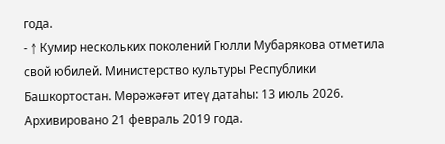года.
- ↑ Кумир нескольких поколений Гюлли Мубарякова отметила свой юбилей. Министерство культуры Республики Башкортостан. Мөрәжәғәт итеү датаһы: 13 июль 2026. Архивировано 21 февраль 2019 года.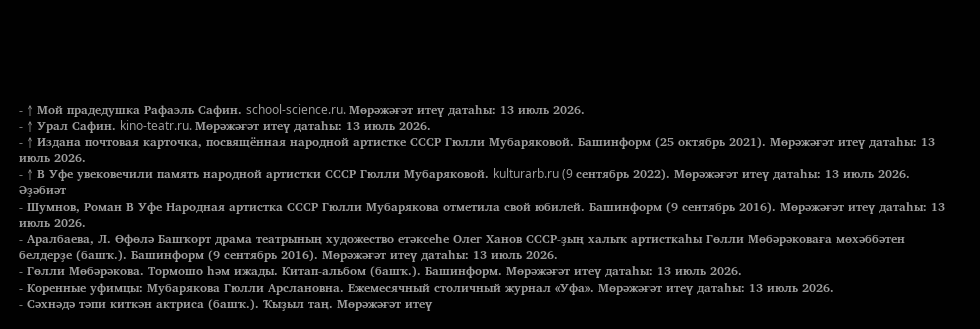- ↑ Мой прадедушка Рафаэль Сафин. school-science.ru. Мөрәжәғәт итеү датаһы: 13 июль 2026.
- ↑ Урал Сафин. kino-teatr.ru. Мөрәжәғәт итеү датаһы: 13 июль 2026.
- ↑ Издана почтовая карточка, посвящённая народной артистке СССР Гюлли Мубаряковой. Башинформ (25 октябрь 2021). Мөрәжәғәт итеү датаһы: 13 июль 2026.
- ↑ В Уфе увековечили память народной артистки СССР Гюлли Мубаряковой. kulturarb.ru (9 сентябрь 2022). Мөрәжәғәт итеү датаһы: 13 июль 2026.
Әҙәбиәт
- Шумнов, Роман В Уфе Народная артистка СССР Гюлли Мубарякова отметила свой юбилей. Башинформ (9 сентябрь 2016). Мөрәжәғәт итеү датаһы: 13 июль 2026.
- Аралбаева, Л. Өфөлә Башҡорт драма театрының художество етәксеһе Олег Ханов СССР-ҙың халыҡ артисткаһы Гөлли Мөбәрәковаға мөхәббәтен белдерҙе (башҡ.). Башинформ (9 сентябрь 2016). Мөрәжәғәт итеү датаһы: 13 июль 2026.
- Гөлли Мөбәрәкова. Тормошо һәм ижады. Китап-альбом (башҡ.). Башинформ. Мөрәжәғәт итеү датаһы: 13 июль 2026.
- Коренные уфимцы: Мубарякова Гюлли Арслановна. Ежемесячный столичный журнал «Уфа». Мөрәжәғәт итеү датаһы: 13 июль 2026.
- Сәхнәдә тәпи киткән актриса (башҡ.). Ҡыҙыл таң. Мөрәжәғәт итеү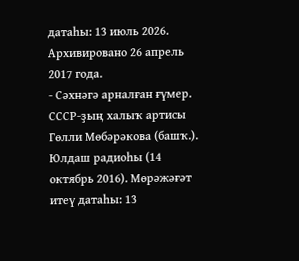датаһы: 13 июль 2026. Архивировано 26 апрель 2017 года.
- Сәхнәгә арналған ғүмер. СССР-ҙың халыҡ артисы Гөлли Мөбәрәкова (башҡ.). Юлдаш радиоһы (14 октябрь 2016). Мөрәжәғәт итеү датаһы: 13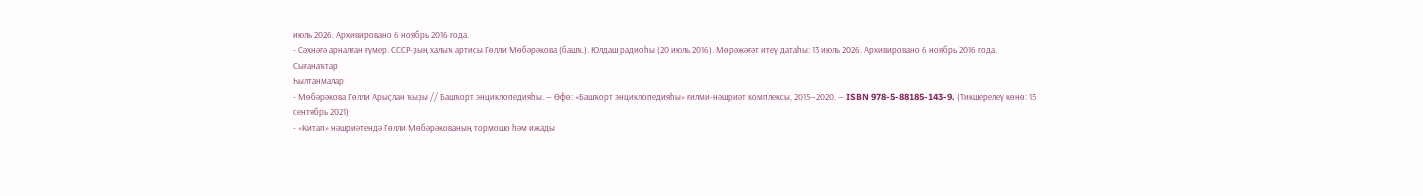июль 2026. Архивировано 6 ноябрь 2016 года.
- Сәхнәгә арналған ғүмер. СССР-ҙың халыҡ артисы Гөлли Мөбәрәкова (башҡ.). Юлдаш радиоһы (20 июль 2016). Мөрәжәғәт итеү датаһы: 13 июль 2026. Архивировано 6 ноябрь 2016 года.
Сығанаҡтар
Һылтанмалар
- Мөбәрәкова Гөлли Арыҫлан ҡыҙы // Башҡорт энциклопедияһы. — Өфө: «Башҡорт энциклопедияһы» ғилми-нәшриәт комплексы, 2015—2020. — ISBN 978-5-88185-143-9. (Тикшерелеү көнө: 15 сентябрь 2021)
- «Китап» нәшриәтендә Гөлли Мөбәрәкованың тормошо һәм ижады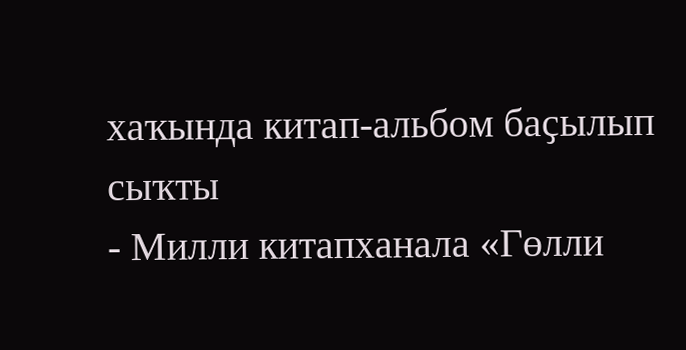хаҡында китап-альбом баҫылып сыҡты
- Милли китапханала «Гөлли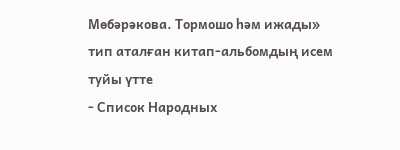Мөбәрәкова. Тормошо һәм ижады» тип аталған китап-альбомдың исем туйы үтте
- Список Народных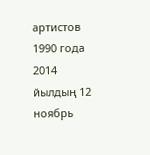артистов 1990 года 2014 йылдың 12 ноябрь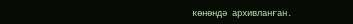көнөндә архивланған.